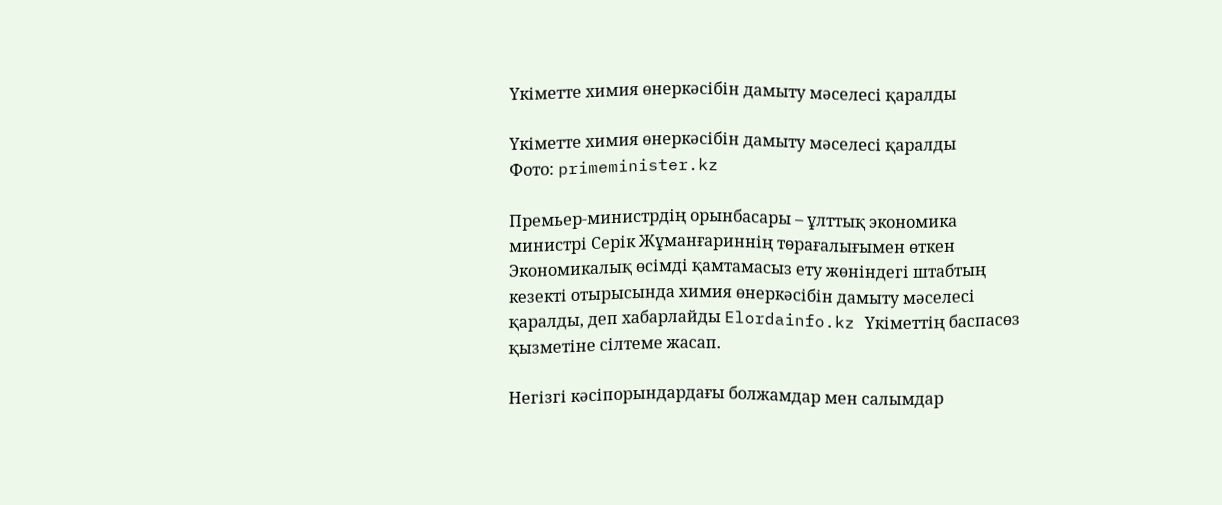Үкіметте химия өнеркәсібін дамыту мәселесі қаралды

Үкіметте химия өнеркәсібін дамыту мәселесі қаралды
Фото: primeminister.kz

Премьер-министрдің орынбасары – ұлттық экономика министрі Серік Жұманғариннің төрағалығымен өткен Экономикалық өсімді қамтамасыз ету жөніндегі штабтың кезекті отырысында химия өнеркәсібін дамыту мәселесі қаралды, деп хабарлайды Elordainfo.kz Үкіметтің баспасөз қызметіне сілтеме жасап.

Негізгі кәсіпорындардағы болжамдар мен салымдар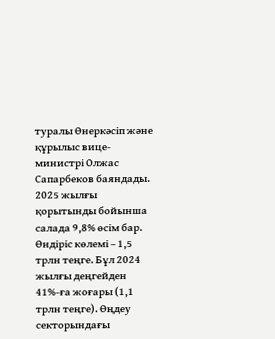туралы Өнеркәсіп және құрылыс вице-министрі Олжас Сапарбеков баяндады. 2025 жылғы қорытынды бойынша салада 9,8% өсім бар. Өндіріс көлемі – 1,5 трлн теңге. Бұл 2024 жылғы деңгейден 41%-ға жоғары (1,1 трлн теңге). Өңдеу секторындағы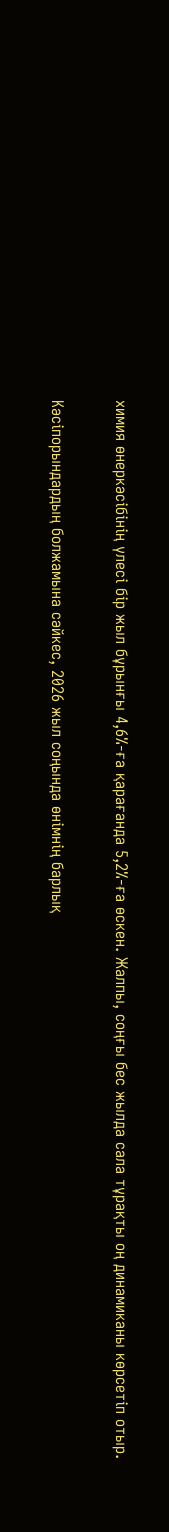химия өнеркәсібінің үлесі бір жыл бұрынғы 4,6%-ға қарағанда 5,2%-ға өскен. Жалпы, соңғы бес жылда сала тұрақты оң динамиканы көрсетіп отыр.

Кәсіпорындардың болжамына сәйкес, 2026 жыл соңында өнімнің барлық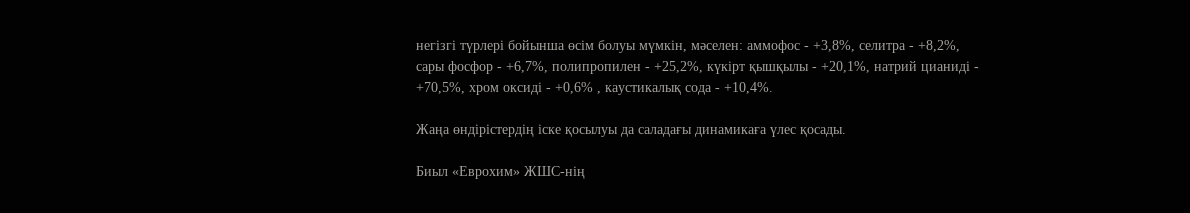негізгі түрлері бойынша өсім болуы мүмкін, мәселен: аммофос - +3,8%, селитра - +8,2%, сары фосфор - +6,7%, полипропилен - +25,2%, күкірт қышқылы - +20,1%, натрий цианиді - +70,5%, хром оксиді - +0,6% , каустикалық сода - +10,4%.

Жаңа өндірістердің іске қосылуы да саладағы динамикаға үлес қосады.

Биыл «Еврохим» ЖШС-нің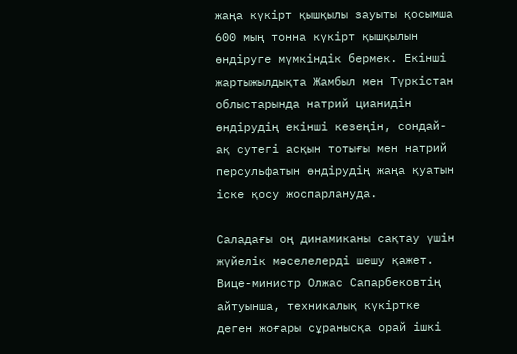жаңа күкірт қышқылы зауыты қосымша 600 мың тонна күкірт қышқылын өндіруге мүмкіндік бермек. Екінші жартыжылдықта Жамбыл мен Түркістан облыстарында натрий цианидін өндірудің екінші кезеңін, сондай-ақ сутегі асқын тотығы мен натрий персульфатын өндірудің жаңа қуатын іске қосу жоспарлануда.

Саладағы оң динамиканы сақтау үшін жүйелік мәселелерді шешу қажет. Вице-министр Олжас Сапарбековтің айтуынша, техникалық күкіртке деген жоғары сұранысқа орай ішкі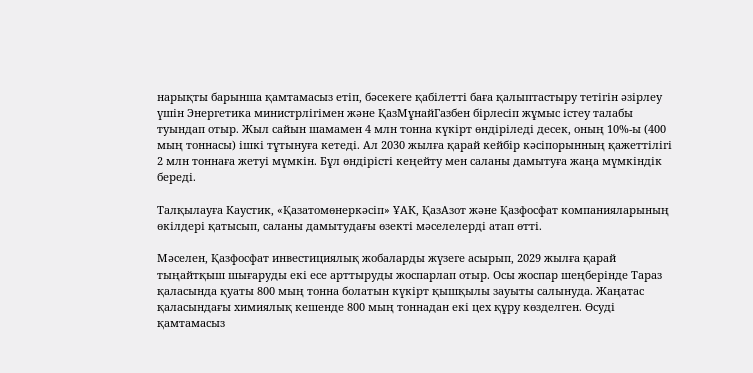нарықты барынша қамтамасыз етіп, бәсекеге қабілетті баға қалыптастыру тетігін әзірлеу үшін Энергетика министрлігімен және ҚазМұнайГазбен бірлесіп жұмыс істеу талабы туындап отыр. Жыл сайын шамамен 4 млн тонна күкірт өндіріледі десек, оның 10%-ы (400 мың тоннасы) ішкі тұтынуға кетеді. Ал 2030 жылға қарай кейбір кәсіпорынның қажеттілігі 2 млн тоннаға жетуі мүмкін. Бұл өндірісті кеңейту мен саланы дамытуға жаңа мүмкіндік береді.

Талқылауға Каустик, «Қазатомөнеркәсіп» ҰАК, ҚазАзот және Қазфосфат компанияларының өкілдері қатысып, саланы дамытудағы өзекті мәселелерді атап өтті.

Мәселен, Қазфосфат инвестициялық жобаларды жүзеге асырып, 2029 жылға қарай тыңайтқыш шығаруды екі есе арттыруды жоспарлап отыр. Осы жоспар шеңберінде Тараз қаласында қуаты 800 мың тонна болатын күкірт қышқылы зауыты салынуда. Жаңатас қаласындағы химиялық кешенде 800 мың тоннадан екі цех құру көзделген. Өсуді қамтамасыз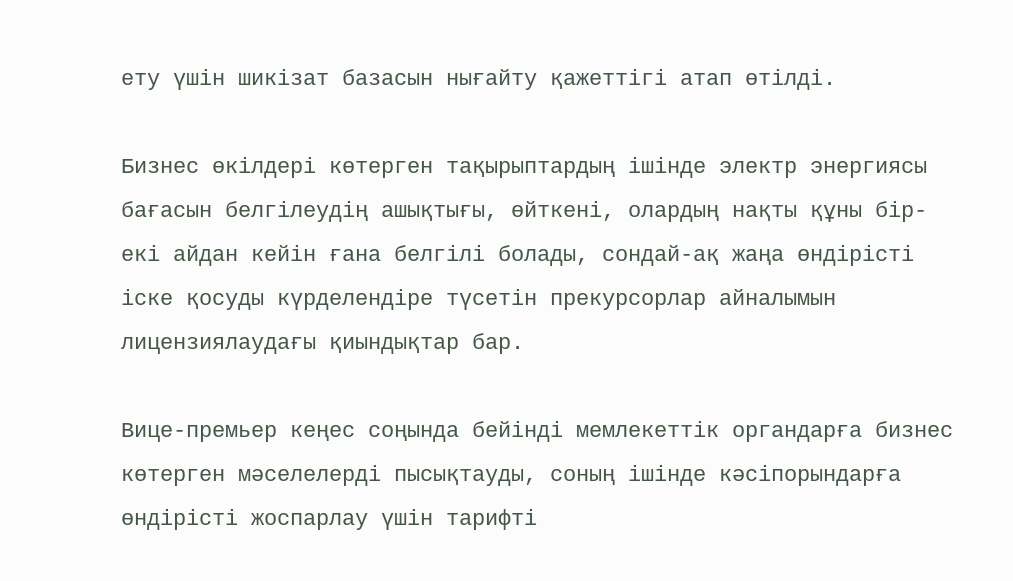ету үшін шикізат базасын нығайту қажеттігі атап өтілді.

Бизнес өкілдері көтерген тақырыптардың ішінде электр энергиясы бағасын белгілеудің ашықтығы, өйткені, олардың нақты құны бір-екі айдан кейін ғана белгілі болады, сондай-ақ жаңа өндірісті іске қосуды күрделендіре түсетін прекурсорлар айналымын лицензиялаудағы қиындықтар бар.

Вице-премьер кеңес соңында бейінді мемлекеттік органдарға бизнес көтерген мәселелерді пысықтауды, соның ішінде кәсіпорындарға өндірісті жоспарлау үшін тарифті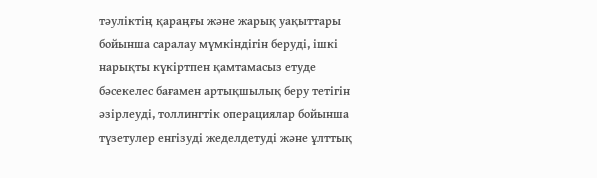тәуліктің қараңғы және жарық уақыттары  бойынша саралау мүмкіндігін беруді, ішкі нарықты күкіртпен қамтамасыз етуде бәсекелес бағамен артықшылық беру тетігін әзірлеуді, толлингтік операциялар бойынша түзетулер енгізуді жеделдетуді және ұлттық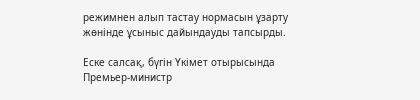режимнен алып тастау нормасын ұзарту жөнінде ұсыныс дайындауды тапсырды.

Еске салсақ, бүгін Үкімет отырысында Премьер-министр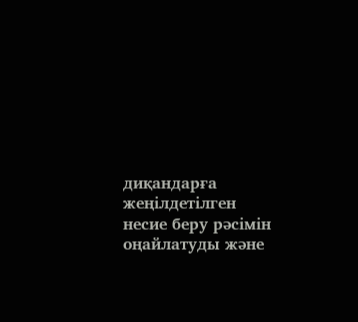диқандарға жеңілдетілген несие беру рәсімін оңайлатуды және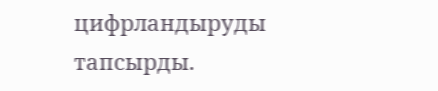цифрландыруды тапсырды.